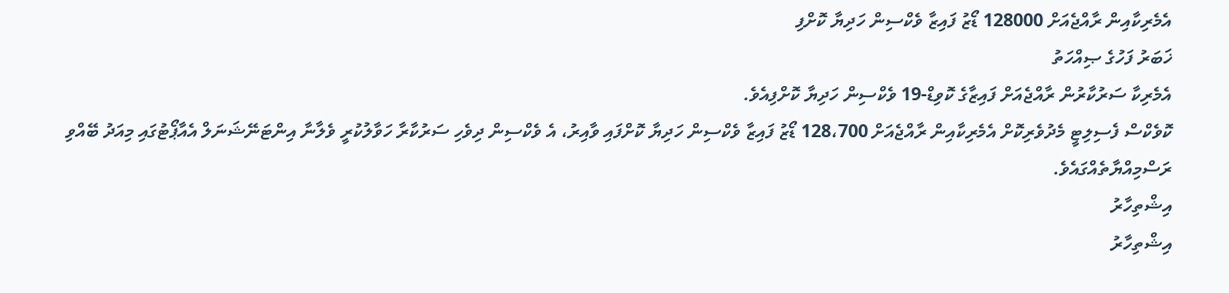އެމެރިކާއިން ރާއްޖެއަށް 128000 ޑޯޒު ފައިޒާ ވެކްސިން ހަދިޔާ ކޮށްފި
ޚަބަރު ފަހުގެ ޞިއްހަތު
އެމެރިކާ ސަރުކާރުން ރާއްޖެއަށް ފައިޒާގެ ކޮވިޑް-19 ވެކްސިން ހަދިޔާ ކޮށްފިއެވެ.
ކޮވެކްސް ފެސިލިޓީ މެދުވެރިކޮށް އެމެރިކާއިން ރާއްޖެއަށް 128،700 ޑޯޒު ފައިޒާ ވެކްސިން ހަދިޔާ ކޮށްފައި ވާއިރު، އެ ވެކްސިން ދިވެހި ސަރުކާރާ ހަވާލުކުރީ ވެލާނާ އިންޓަނޭޝަނަލް އެއާޕޯޓުގައި މިއަދު ބޭއްވި ރަސްމިއްޔާތެއްގައެވެ.
އިޝްތިހާރު
އިޝްތިހާރު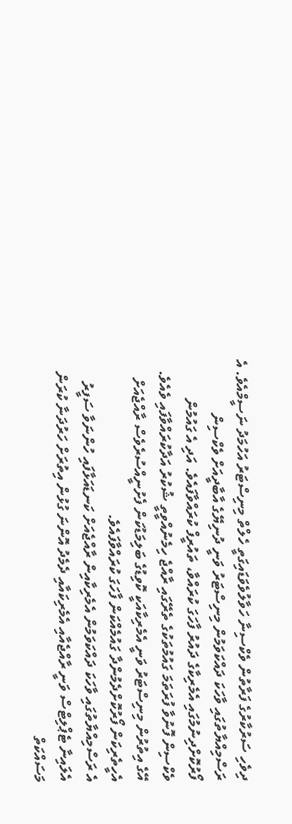ދިވެހި ސަރުކާރުގެ ފަރާތުން ވެކްސިނާ ހަވާލުވެވަޑައިގަތީ ހެލްތް މިނިސްޓަރު އަހުމަދު ނަސީމްއެވެ. އެ ރަސްމިއްޔާތުގައި ވާހަކަ ދައްކަވަމުން މިނިސްޓަރު ވަނީ ދުނިޔޭގެ އާބާދީއަށް ވެކްސިން ފޯރުކޮށްދިނުމުގައި އެމެރިކާގެ ދައުރު ފާހަގަ ކުރައްވާ، ތައުރީފް ކުރައްވާފައެވެ. އަދި އެ ގައުމުން ވެކްސިން ފޮނުވާ ފުރަތަމަ ގައުމުތަކުގެ ތެރޭގައި ރާއްޖެ ހިމެނުއްވީތީ ޝުކުރު އަދާކުރައްވާފައި ވެއެވެ.
އޭގެ އިތުރުން މިނިސްޓަރު ވަނީ އެމެރިކާއަކީ ކޮވިޑުގެ ބަލިމަޑުކަން ފެށުނީއްސުރެވެސް ރާއްޖެއަށް އެހީތެރިކަން ފޯރުކޮށްދެމުންދާ ގައުމެއްކަން ފާހަގަ ކުރައްވާފައެވެ.
އެ ރަސްމިއްޔާތުގައި ވާހަކަ ދައްކަވަމުން އެމެރިކާއިން ރާއްޖެއަށް ކަނޑައަޅާފައި ހުންނަވާ ސަފީރު އެލައިނާ ޓެޕްލިޓްސް ވަނީ ރާއްޖެއާއި އެމެރިކައާއި ދެމެދު އޮންނަ ގުޅުން އިތުރަށް ހަރުދަނާ ކުރަން މަސައްކަތް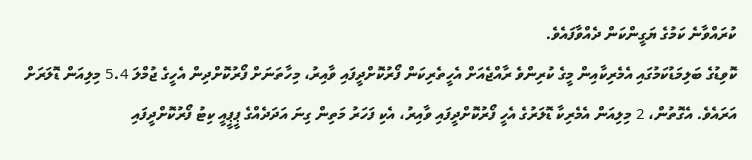ކުރައްވާނެ ކަމުގެ ޔަގީންކަން ދެއްވާފައެވެ.
ކޮވިޑުގެ ބަލިމަޑުކަމުގައި އެމެރިކާއިން މީގެ ކުރިންވެ ރާއްޖެއަށް އެހީތެރިކަން ފޯރުކޮށްދީފައި ވާއިރު، މިހާތަނަށް ފޯރުކޮށްދިން އެހީގެ ޖުމްލަ 5.4 މިލިއަން ޑޮލަރަށް އަރައެވެ. އެގޮތުން، 2 މިލިއަން އެމެރިކާ ޑޮލަރުގެ އެހީ ފޯރުކޮށްދީފައި ވާއިރު، އެކި ފަހަރު މަތިން ގިނަ އަދަދެއްގެ ޕީޕީއީ ކިޓު ފޯރުކޮށްދީފައި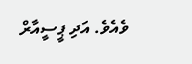ވެއެވެ. އަދި ޕީސީއާރް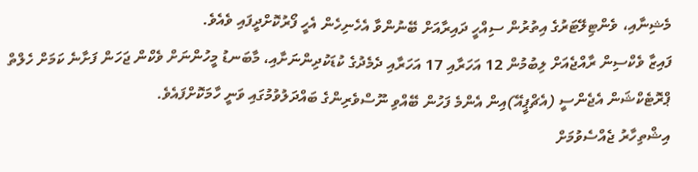މެޝިނާއި، ވެންޓިލޭޓަރުގެ އިތުރުން ސިއްހީ ދައިރާއަށް ބޭނުންވާ އެހެނިހެން އެހީ ފޯރުކޮށްދީފައި ވެއެވެ.
ފައިޒާ ވެކްސިން ރާއްޖެއަށް ލިބުމުން 12 އަހަރާއި 17 އަހަރާއި ދެމެދުގެ ކުޑަކުދިންނަށާއި، މާބަނޑު މީހުންނަށް ވެކްން ޖަހަން ފަށާނެ ކަމަށް ހެލްތް ޕްރޮޓެކްޝަން އެޖެންސީ (އެޗްޕީއޭ)އިން އެންމެ ފަހުން ބޭއްވި ނޫސްވެރިންގެ ބައްދަލުވުމުގައި ވަނީ ހާމަކޮށްފައެވެ.
އިޝްތިހާރު ޖެއްސެވުމަށް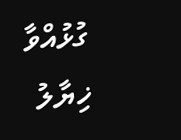ގުޅުއްވާ
ޚިޔާލު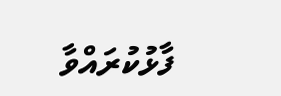ފާޅުކުރައްވާ